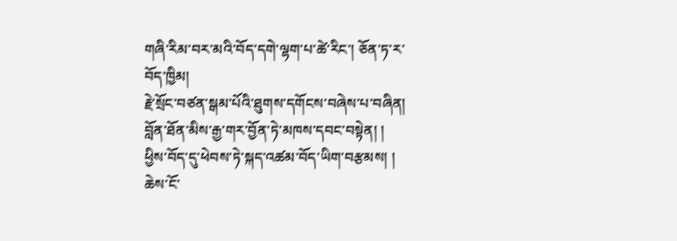གཞི་རིམ་བར་མའི་བོད་དགེ་ལྷག་པ་ཚེ་རིང་། ཅོན་ཏ་ར་བོད་ཁྱིམ།
རྗེ་སྲོང་བཙན་སྒམ་པོའི་ཐུགས་དགོངས་བཞེས་པ་བཞིན།
བློན་ཐོན་མིས་རྒྱ་གར་བྱོན་ཏེ་མཁས་དབང་བསྟེན། །
ཕྱིས་བོད་དུ་ཕེབས་ཏེ་སྐད་འཚམ་བོད་ཡིག་བརྩམས། །
ཆེས་ངོ་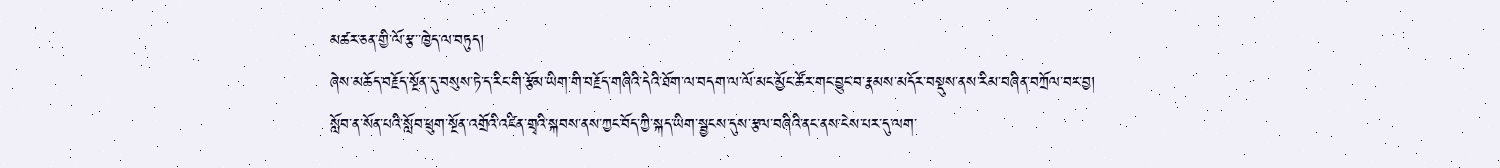མཚར་ཅན་གྱི་ལོ་རྩ་་ཁྱེད་ལ་བཏུད།
ཞེས་མཆོད་བརྗོད་སྔོན་དུ་བསུས་ཏེ་ད་རིང་གི་རྩོམ་ཡིག་གི་བརྗོད་གཞིའི་དེའི་ཐོག་ལ་བདག་ལ་ལོ་མང་མྱོང་ཚོར་གང་བྱུང་བ་རྣམས་མདོར་བསྡུས་ནས་རིམ་བཞིན་བཀྲོལ་བར་བྱ། སློབ་ན་སོན་པའི་སློབ་ཕྲུག་སྔོན་འགྲོའི་འཛིན་གྲྭའི་སྐབས་ནས་ཀྱང་བོད་ཀྱི་སྐད་ཡིག་སྦྱངས་དུས་རྩལ་བཞིའི་ནང་ནས་ངེས་པར་དུ་ལག་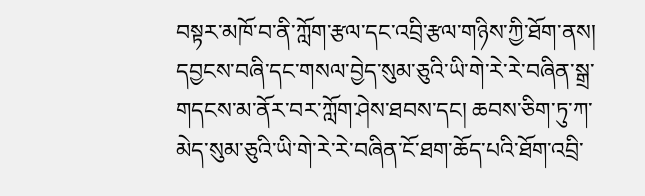བསྟར་མཁོ་བ་ནི་ཀློག་རྩལ་དང་འབྲི་རྩལ་གཉིས་ཀྱི་ཐོག་ནས། དབྱངས་བཞི་དང་གསལ་བྱེད་སུམ་ཅུའི་ཡི་གེ་རེ་རེ་བཞིན་སྒྲ་གདངས་མ་ནོར་བར་ཀློག་ཤེས་ཐབས་དང། ཆབས་ཅིག་ཏུ་ཀ་མེད་སུམ་ཅུའི་ཡི་གེ་རེ་རེ་བཞིན་ངོ་ཐག་ཆོད་པའི་ཐོག་འབྲི་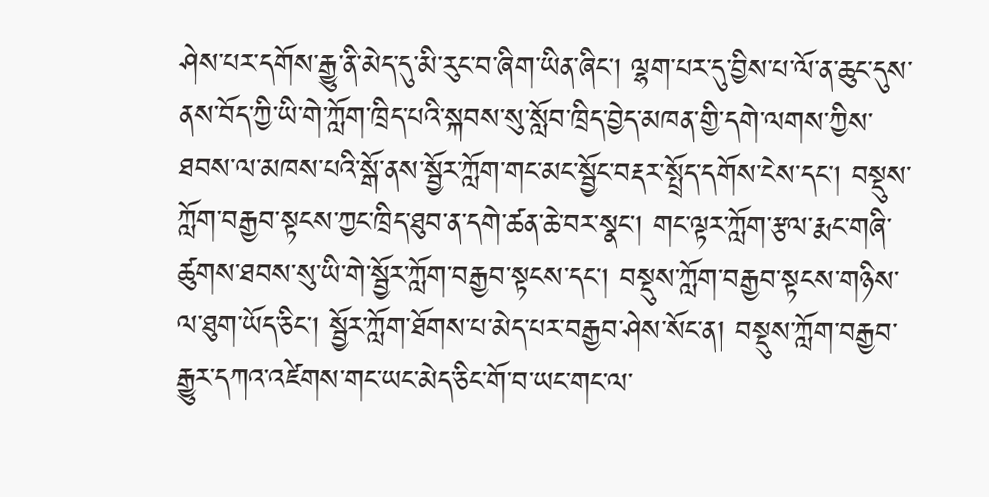ཤེས་པར་དགོས་རྒྱུ་ནི་མེད་དུ་མི་རུང་བ་ཞིག་ཡིན་ཞིང། ལྷག་པར་དུ་བྱིས་པ་ལོ་ན་ཆུང་དུས་ནས་བོད་ཀྱི་ཡི་གེ་ཀློག་ཁྲིད་པའི་སྐབས་སུ་སློབ་ཁྲིད་བྱེད་མཁན་གྱི་དགེ་ལགས་ཀྱིས་ཐབས་ལ་མཁས་པའི་སྒོ་ནས་སྦྱོར་ཀློག་གང་མང་སྦྱོང་བརྡར་སྤྲོད་དགོས་ངེས་དང། བསྡུས་ཀློག་བརྒྱབ་སྟངས་ཀྱང་ཁྲིད་ཐུབ་ན་དགེ་ཚན་ཆེ་བར་སྣང། གང་ལྟར་ཀློག་རྩལ་རྨང་གཞི་ཚུགས་ཐབས་སུ་ཡི་གེ་སྦྱོར་ཀློག་བརྒྱབ་སྟངས་དང། བསྡུས་ཀློག་བརྒྱབ་སྟངས་གཉིས་ལ་ཐུག་ཡོད་ཅིང། སྦྱོར་ཀློག་ཐོགས་པ་མེད་པར་བརྒྱབ་ཤེས་སོང་ན། བསྡུས་ཀློག་བརྒྱབ་རྒྱུར་དཀའ་འཛེགས་གང་ཡང་མེད་ཅིང་གོ་བ་ཡང་གང་ལ་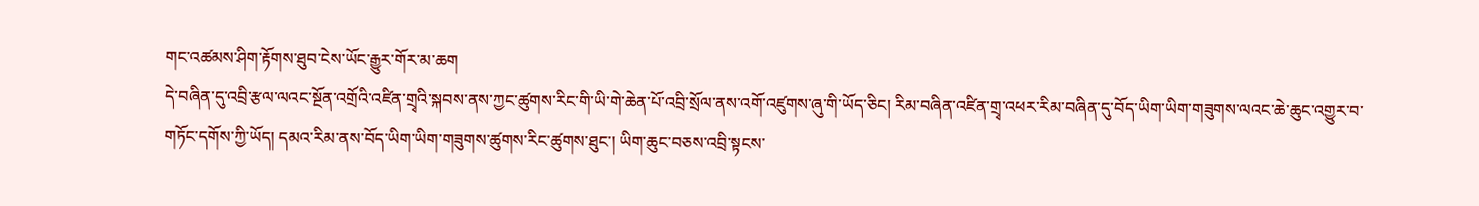གང་འཚམས་ཤིག་རྟོགས་ཐུབ་ངེས་ཡོང་རྒྱུར་གོར་མ་ཆག
དེ་བཞིན་དུ་འབྲི་རྩལ་ལའང་སྔོན་འགྲོའི་འཛིན་གྲྭའི་སྐབས་ནས་ཀྱང་ཚུགས་རིང་གི་ཡི་གེ་ཆེན་པོ་འབྲི་སྲོལ་ནས་འགོ་འཛུགས་ཞུ་གི་ཡོད་ཅིང། རིམ་བཞིན་འཛིན་གྲྭ་འཕར་རིམ་བཞིན་དུ་བོད་ཡིག་ཡིག་གཟུགས་ལའང་ཆེ་ཆུང་འགྱུར་བ་གཏོང་དགོས་ཀྱི་ཡོད། དམའ་རིམ་ནས་བོད་ཡིག་ཡིག་གཟུགས་ཚུགས་རིང་ཚུགས་ཐུང་། ཡིག་ཆུང་བཅས་འབྲི་སྟངས་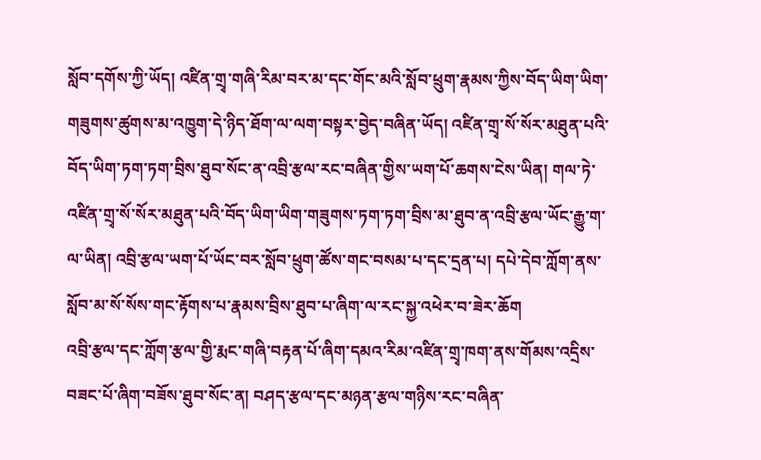སློབ་དགོས་ཀྱི་ཡོད། འཛིན་གྲྭ་གཞི་རིམ་བར་མ་དང་གོང་མའི་སློབ་ཕྲུག་རྣམས་ཀྱིས་བོད་ཡིག་ཡིག་གཟུགས་ཚུགས་མ་འཁྱུག་དེ་ཉིད་ཐོག་ལ་ལག་བསྟར་བྱེད་བཞིན་ཡོད། འཛིན་གྲྭ་སོ་སོར་མཐུན་པའི་བོད་ཡིག་ཏག་ཏག་བྲིས་ཐུབ་སོང་ན་འབྲི་རྩལ་རང་བཞིན་གྱིས་ཡག་པོ་ཆགས་ངེས་ཡིན། གལ་ཏེ་འཛིན་གྲྭ་སོ་སོར་མཐུན་པའི་བོད་ཡིག་ཡིག་གཟུགས་ཏག་ཏག་བྲིས་མ་ཐུབ་ན་འབྲི་རྩལ་ཡོང་རྒྱུ་ག་ལ་ཡིན། འབྲི་རྩལ་ཡག་པོ་ཡོང་བར་སློབ་ཕྲུག་ཚོས་གང་བསམ་པ་དང་དྲན་པ། དཔེ་དེབ་ཀློག་ནས་སློབ་མ་སོ་སོས་གང་རྟོགས་པ་རྣམས་བྲིས་ཐུབ་པ་ཞིག་ལ་རང་སྐྱ་འཕེར་བ་ཟེར་ཆོག
འབྲི་རྩལ་དང་ཀློག་རྩལ་གྱི་རྨང་གཞི་བརྟན་པོ་ཞིག་དམའ་རིམ་འཛིན་གྲྭ་ཁག་ནས་གོམས་འདྲིས་བཟང་པོ་ཞིག་བཟོས་ཐུབ་སོང་ན། བཤད་རྩལ་དང་མཉན་རྩལ་གཉིས་རང་བཞིན་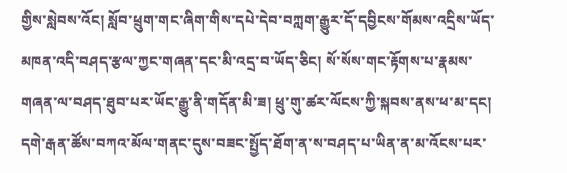གྱིས་སླེབས་འོང། སློབ་ཕྲུག་གང་ཞིག་གིས་དཔེ་དེབ་བཀླག་རྒྱུར་དོ་དབྱིངས་གོམས་འདྲིས་ཡོད་མཁན་འདི་བཤད་རྩལ་ཀྱང་གཞན་དང་མི་འདྲ་བ་ཡོད་ཅིང། སོ་སོས་གང་རྟོགས་པ་རྣམས་གཞན་ལ་བཤད་ཐུབ་པར་ཡོང་རྒྱུ་ནི་གདོན་མི་ཟ། ཕྲུ་གུ་ཚར་ལོངས་ཀྱི་སྐབས་ནས་ཕ་མ་དང། དགེ་རྒན་ཚོས་བཀའ་མོལ་གནང་དུས་བཟང་སྤྱོད་ཐོག་ན་ས་བཤད་པ་ཡིན་ན་མ་འོངས་པར་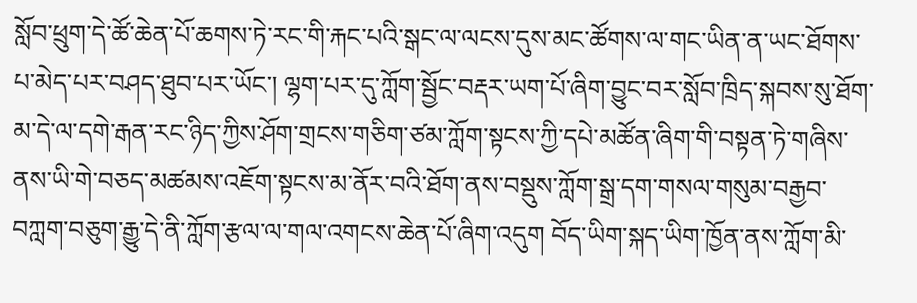སློབ་ཕྲུག་དེ་ཚོ་ཆེན་པོ་ཆགས་ཏེ་རང་གི་རྐང་པའི་སྒང་ལ་ལངས་དུས་མང་ཚོགས་ལ་གང་ཡིན་ན་ཡང་ཐོགས་པ་མེད་པར་བཤད་ཐུབ་པར་ཡོང་། ལྷག་པར་དུ་ཀློག་སྦྱོང་བརྡར་ཡག་པོ་ཞིག་བྱུང་བར་སློབ་ཁྲིད་སྐབས་སུ་ཐོག་མ་དེ་ལ་དགེ་རྒན་རང་ཉིད་ཀྱིས་ཤོག་གྲངས་གཅིག་ཙམ་ཀློག་སྟངས་ཀྱི་དཔེ་མཚོན་ཞིག་གི་བསྟན་ཏེ་གཞིས་ནས་ཡི་གེ་བཅད་མཚམས་འཇོག་སྟངས་མ་ནོར་བའི་ཐོག་ནས་བསྡུས་ཀློག་སྒྲ་དག་གསལ་གསུམ་བརྒྱབ་བཀླག་བཅུག་རྒྱུ་དེ་ནི་ཀློག་རྩལ་ལ་གལ་འགངས་ཆེན་པོ་ཞིག་འདུག བོད་ཡིག་སྐད་ཡིག་ཁྱོན་ནས་ཀློག་མི་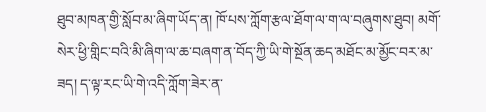ཐུབ་མཁན་གྱི་སློབ་མ་ཞིག་ཡོད་ན། ཁོ་པས་ཀློག་རྩལ་ཐོག་ལ་ག་ལ་བཞུགས་ཐུབ། མགོ་སེར་ཕྱི་གླིང་བའི་མི་ཞིག་ལ་ཆ་བཞག་ན་བོད་ཀྱི་ཡི་གེ་སྔོན་ཆད་མཐོང་མ་མྱོང་བར་མ་ཟད། ད་ལྟ་རང་ཡི་གེ་འདི་ཀློག་ཟེར་ན་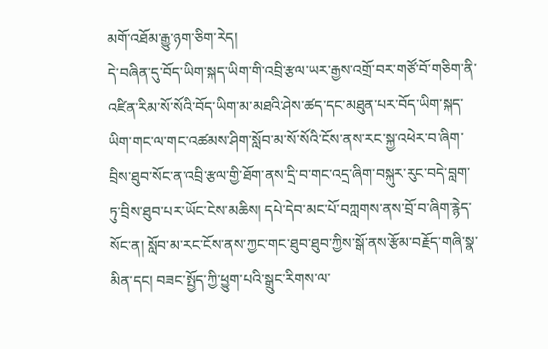མགོ་འཐོམ་རྒྱུ་ཉག་ཅིག་རེད།
དེ་བཞིན་དུ་བོད་ཡིག་སྐད་ཡིག་གི་འབྲི་རྩལ་ཡར་རྒྱས་འགྲོ་བར་གཙོ་བོ་གཅིག་ནི་འཛིན་རིམ་སོ་སོའི་བོད་ཡིག་མ་མཐའི་ཤེས་ཚད་དང་མཐུན་པར་བོད་ཡིག་སྐད་ཡིག་གང་ལ་གང་འཚམས་ཤིག་སློབ་མ་སོ་སོའི་ངོས་ནས་རང་སྐྱ་འཕེར་བ་ཞིག་བྲིས་ཐུབ་སོང་ན་འབྲི་རྩལ་གྱི་ཐོག་ནས་དྲི་བ་གང་འདྲ་ཞིག་བསྐུར་རུང་བདེ་བླག་ཏུ་བྲིས་ཐུབ་པར་ཡོང་ངེས་མཆིས། དཔེ་དེབ་མང་པོ་བཀླགས་ནས་བྲོ་བ་ཞིག་རྙེད་སོང་ན། སློབ་མ་རང་ངོས་ནས་ཀྱང་གང་ཐུབ་ཐུབ་ཀྱིས་སྒོ་ནས་རྩོམ་བརྗོད་གཞི་སྣ་མིན་དང། བཟང་སྤྱོད་ཀྱི་ཕྱུག་པའི་སྒྲུང་རིགས་ལ་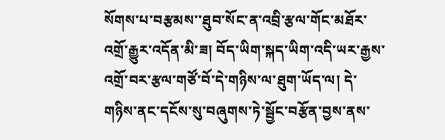སོགས་པ་བརྩམས་་ཐུབ་སོང་ན་འབྲི་རྩལ་གོང་མཐོར་འགྲོ་རྒྱུར་འདོན་མི་ཟ། བོད་ཡིག་སྐད་ཡིག་འདི་ཡར་རྒྱས་འགྲོ་བར་རྩལ་གཙོ་བོ་དེ་གཉིས་ལ་ཐུག་ཡོད་ལ། དེ་གཉིས་ནང་དངོས་སུ་བཞུགས་ཏེ་སྦྱོང་བརྩོན་བྱས་ནས་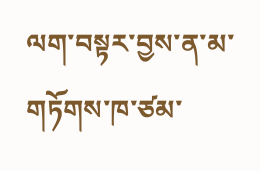ལག་བསྟར་བྱས་ན་མ་གཏོགས་ཁ་ཙམ་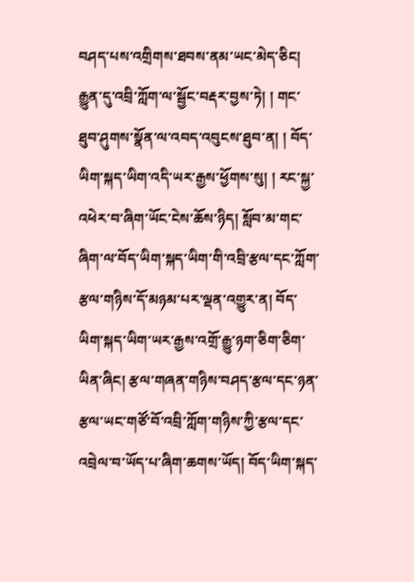བཤད་པས་འགྲིགས་ཐབས་ནམ་ཡང་མེད་ཅིང།
རྒྱུན་དུ་འབྲི་ཀློག་ལ་སྦྱོང་བརྡར་བྱས་ཏེ། ། གང་ཐུབ་ཤུགས་སྣོན་ལ་འབད་འབུངས་ཐུབ་ན། ། བོད་ཡིག་སྐད་ཡིག་འདི་ཡར་རྒྱས་ཕྱོགས་སུ། ། རང་སྐྱ་འཕེར་བ་ཞིག་ཡོང་ངེས་ཆོས་ཉིད། སློབ་མ་གང་ཞིག་ལ་བོད་ཡིག་སྐད་ཡིག་གི་འབྲི་རྩལ་དང་ཀློག་རྩལ་གཉིས་དོ་མཉམ་པར་ལྡན་འགྱུར་ན། བོད་ཡིག་སྐད་ཡིག་ཡར་རྒྱས་འགྲོ་རྒྱུ་ཉག་ཅིག་ཅིག་ཡིན་ཞིང། རྩལ་གཞན་གཉིས་བཤད་རྩལ་དང་ཉན་རྩལ་ཡང་གཙོ་བོ་འབྲི་ཀློག་གཉིས་ཀྱི་རྩལ་དང་འབྲེལ་བ་ཡོད་པ་ཞིག་ཆགས་ཡོད། བོད་ཡིག་སྐད་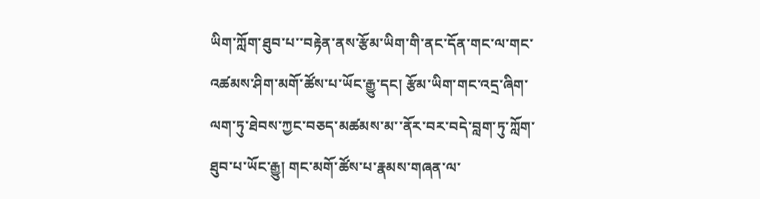ཡིག་ཀློག་ཐུབ་པ་་བརྟེན་ནས་རྩོམ་ཡིག་གི་ནང་དོན་གང་ལ་གང་འཚམས་ཤིག་མགོ་ཚོས་པ་ཡོང་རྒྱུ་དང། རྩོམ་ཡིག་གང་འདྲ་ཞིག་ལག་ཏུ་ཐེབས་ཀྱང་བཅད་མཚམས་མ་་ནོར་བར་བདེ་བླག་ཏུ་ཀློག་ཐུབ་པ་ཡོང་རྒྱུ། གང་མགོ་ཚོས་པ་རྣམས་གཞན་ལ་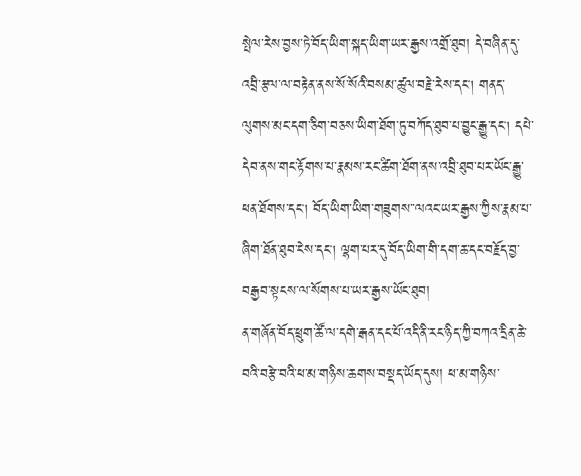སྤེལ་རེས་བྱས་ཏེ་བོད་ཡིག་སྐད་ཡིག་ཡར་རྒྱས་འགྲོ་ཐུབ། དེ་བཞིན་དུ་འབྲི་རྩལ་ལ་བརྟེན་ནས་སོ་སོའི་བསམ་ཚུལ་བརྗེ་རེས་དང། གནད་ལུགས་མང་དག་ཅིག་བཅས་ཡིག་ཐོག་ཏུ་བཀོད་ཐུབ་པ་བྱུང་རྒྱུ་དང། དཔེ་དེབ་ནས་གང་རྟོགས་པ་རྣམས་རང་ཚིག་ཐོག་ནས་འབྲི་ཐུབ་པར་ཡོང་རྒྱུ་ཕན་ཐོགས་དང། བོད་ཡིག་ཡིག་གཟུགས་་ལའང་ཡར་རྒྱས་ཀྱིས་རྣམ་པ་ཞིག་ཐོན་ཐུབ་ངེས་དང། ལྷག་པར་དུ་བོད་ཡིག་གི་དག་ཆ་དང་བརྗོད་བྱ་བརྒྱབ་སྟངས་ལ་སོགས་པ་ཡར་རྒྱས་ཡོང་ཐུབ།
ན་གཞོན་བོད་ཕྲུག་ཚོ་ལ་དགེ་རྒན་དང་པོ་འདི་ནི་རང་ཉིད་ཀྱི་བཀའ་དྲིན་ཆེ་བའི་བརྩེ་བའི་ཕ་མ་གཉིས་ཆགས་བསྡད་ཡོད་དུས། ཕ་མ་གཉིས་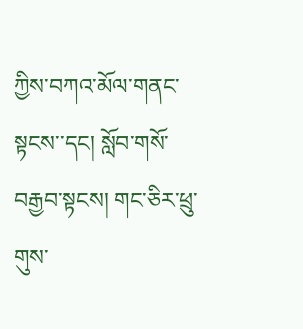ཀྱིས་བཀའ་མོལ་གནང་སྟངས་་དང། སློབ་གསོ་བརྒྱབ་སྟངས། གང་ཅིར་ཕྲུ་གུས་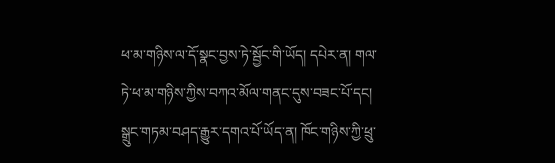ཕ་མ་གཉིས་ལ་དོ་སྣང་བྱས་ཏེ་སྦྱོང་གི་ཡོད། དཔེར་ན། གལ་ཏེ་ཕ་མ་གཉིས་ཀྱིས་བཀའ་མོལ་གནང་དུས་བཟང་པོ་དང། སྒྲུང་གཏམ་བཤད་རྒྱུར་དགའ་པོ་ཡོད་ན། ཁོང་གཉིས་ཀྱི་ཕྲུ་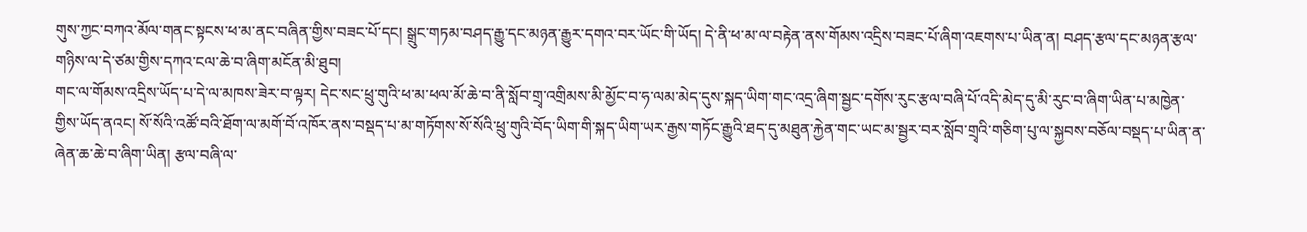གུས་ཀྱང་བཀའ་མོལ་གནང་སྟངས་ཕ་མ་ནང་བཞིན་གྱིས་བཟང་པོ་དང། སྒྲུང་གཏམ་བཤད་རྒྱུ་དང་མཉན་རྒྱུར་དགའ་བར་ཡོང་གི་ཡོད། དེ་ནི་ཕ་མ་ལ་བརྟེན་ནས་གོམས་འདྲིས་བཟང་པོ་ཞིག་འཇགས་པ་ཡིན་ན། བཤད་རྩལ་དང་མཉན་རྩལ་གཉིས་ལ་དེ་ཙམ་གྱིས་དཀའ་ངལ་ཆེ་བ་ཞིག་མངོན་མི་ཐུབ།
གང་ལ་གོམས་འདྲིས་ཡོད་པ་དེ་ལ་མཁས་ཟེར་བ་ལྟར། དེང་སང་ཕྲུ་གུའི་ཕ་མ་ཕལ་མོ་ཆེ་བ་ནི་སློབ་གྲྭ་འགྲིམས་མི་མྱོང་བ་ཧ་ལམ་མེད་དུས་སྐད་ཡིག་གང་འདྲ་ཞིག་སྦྱང་དགོས་རུང་རྩལ་བཞི་པོ་འདི་མེད་དུ་མི་རུང་བ་ཞིག་ཡིན་པ་མཁྱེན་གྱིས་ཡོད་ནའང། སོ་སོའི་འཚོ་བའི་ཐོག་ལ་མགོ་བོ་འཁོར་ནས་བསྡད་པ་མ་གཏོགས་སོ་སོའི་ཕྲུ་གུའི་བོད་ཡིག་གི་སྐད་ཡིག་ཡར་རྒྱས་གཏོང་རྒྱུའི་ཐད་དུ་མཐུན་རྐྱེན་གང་ཡང་མ་སྦྱར་བར་སློབ་གྲྭའི་གཅིག་པུ་ལ་སྐྱབས་བཅོལ་བསྡད་པ་ཡིན་ན་ཞེན་ཆ་ཆེ་བ་ཞིག་ཡིན། རྩལ་བཞི་ལ་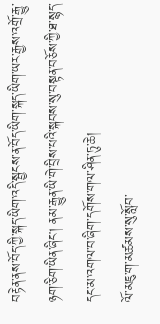བརྟེན་ནས་བོད་ཀྱི་སྐད་ཡིག་འདི་སྦྱངས་ན་བོད་ཡིག་སྐད་ཡིག་ཡར་རྒྱས་འགྲོ་རྒྱུ་ཉག་ཅིག་ཡིན་ཞིང། ནམ་རྒྱུན་ཡི་གེ་བྲིས་པའི་སྐབས་སུ་བསྟན་བཅོས་ཀྱི་ཐ་སྙད་དང་མ་འགལ་བ་ཞིག་དགོས་གལ་ཤིན་ཏུ་ཆེ།
ལོ་མཇུ་ག་མཚམས་སུ་སློབ་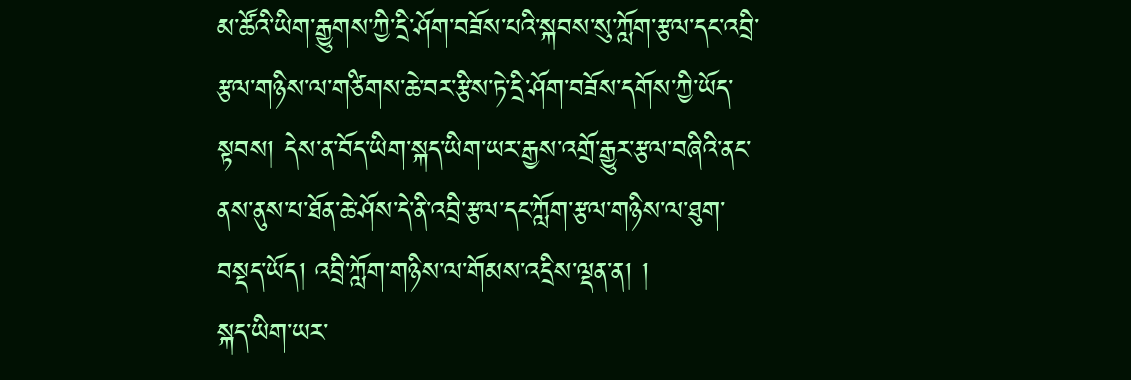མ་ཚོའི་ཡིག་རྒྱུགས་ཀྱི་དྲི་ཤོག་བཟོས་པའི་སྐབས་སུ་ཀློག་རྩལ་དང་འབྲི་རྩལ་གཉིས་ལ་གཙིགས་ཆེ་བར་རྩིས་ཏེ་དྲི་ཤོག་བཟོས་དགོས་ཀྱི་ཡོད་སྟབས། དེས་ན་བོད་ཡིག་སྐད་ཡིག་ཡར་རྒྱས་འགྲོ་རྒྱུར་རྩལ་བཞིའི་ནང་ནས་ནུས་པ་ཐོན་ཆེ་ཤོས་དེ་ནི་འབྲི་རྩལ་དང་ཀློག་རྩལ་གཉིས་ལ་ཐུག་བསྡད་ཡོད། འབྲི་ཀློག་གཉིས་ལ་གོམས་འདྲིས་ལྡན་ན། །
སྐད་ཡིག་ཡར་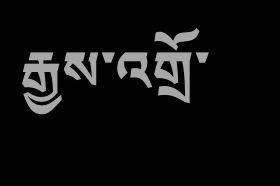རྒྱས་འགྲོ་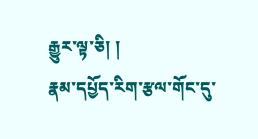རྒྱུར་ལྟ་ཅི། །
རྣམ་དཔྱོད་རིག་རྩལ་གོང་དུ་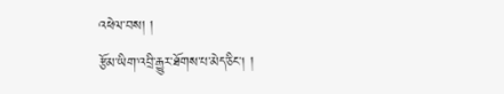འཕེལ་བས། །
རྩོམ་ཡིག་འབྲི་རྒྱུར་ཐོགས་པ་མེད་ཅིང། །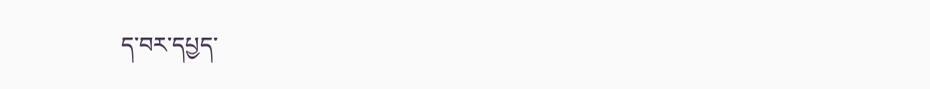ད་བར་དཔྱད་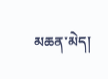མཆན་མེད།